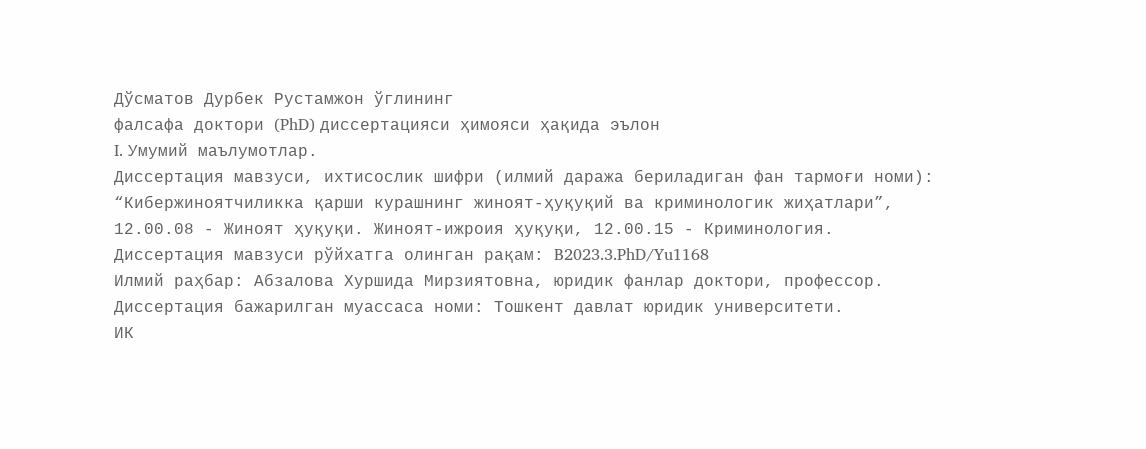Дўсматов Дурбек Рустамжон ўглининг
фалсафа доктори (PhD) диссертацияси ҳимояси ҳақида эълон
I. Умумий маълумотлар.
Диссертация мавзуси, ихтисослик шифри (илмий даража бериладиган фан тармоғи номи): “Кибержиноятчиликка қарши курашнинг жиноят-ҳуқуқий ва криминологик жиҳатлари”, 12.00.08 - Жиноят ҳуқуқи. Жиноят-ижроия ҳуқуқи, 12.00.15 - Криминология.
Диссертация мавзуси рўйхатга олинган рақам: B2023.3.PhD/Yu1168
Илмий раҳбар: Абзалова Хуршида Мирзиятовна, юридик фанлар доктори, профессор.
Диссертация бажарилган муассаса номи: Тошкент давлат юридик университети.
ИК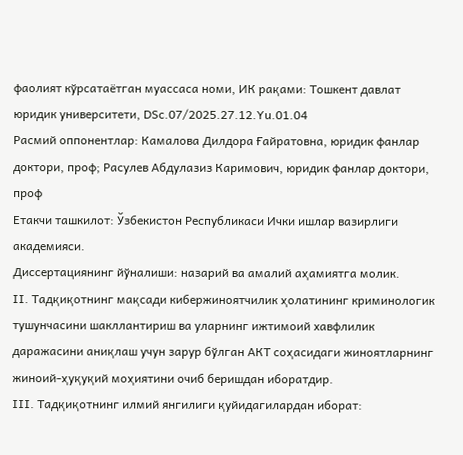фаолият кўрсатаётган муассаса номи, ИК рақами: Тошкент давлат юридик университети, DSc.07/2025.27.12.Yu.01.04
Расмий оппонентлар: Камалова Дилдора Ғайратовна, юридик фанлар доктори, проф; Расулев Абдулазиз Каримович, юридик фанлар доктори, проф
Етакчи ташкилот: Ўзбекистон Республикаси Ички ишлар вазирлиги академияси.
Диссертациянинг йўналиши: назарий ва амалий аҳамиятга молик.
II. Тадқиқотнинг мақсади кибержиноятчилик ҳолатининг криминологик тушунчасини шакллантириш ва уларнинг ижтимоий хавфлилик даражасини аниқлаш учун зарур бўлган АКТ соҳасидаги жиноятларнинг жиноий-ҳуқуқий моҳиятини очиб беришдан иборатдир.
III. Тадқиқотнинг илмий янгилиги қуйидагилардан иборат: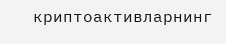криптоактивларнинг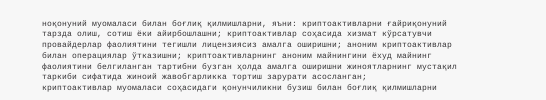ноқонуний муомаласи билан боғлиқ қилмишларни, яъни: криптоактивларни ғайриқонуний тарзда олиш, сотиш ёки айирбошлашни; криптоактивлар соҳасида хизмат кўрсатувчи провайдерлар фаолиятини тегишли лицензиясиз амалга оширишни; аноним криптоактивлар билан операциялар ўтказишни; криптоактивларнинг аноним майнингини ёхуд майнинг фаолиятини белгиланган тартибни бузган ҳолда амалга оширишни жиноятларнинг мустақил таркиби сифатида жиноий жавобгарликка тортиш зарурати асосланган;
криптоактивлар муомаласи соҳасидаги қонунчиликни бузиш билан боғлиқ қилмишларни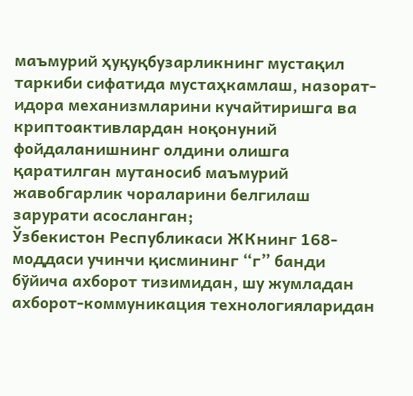маъмурий ҳуқуқбузарликнинг мустақил таркиби сифатида мустаҳкамлаш, назорат-идора механизмларини кучайтиришга ва криптоактивлардан ноқонуний фойдаланишнинг олдини олишга қаратилган мутаносиб маъмурий жавобгарлик чораларини белгилаш зарурати асосланган;
Ўзбекистон Республикаси ЖКнинг 168-моддаси учинчи қисмининг “г” банди бўйича ахборот тизимидан, шу жумладан ахборот-коммуникация технологияларидан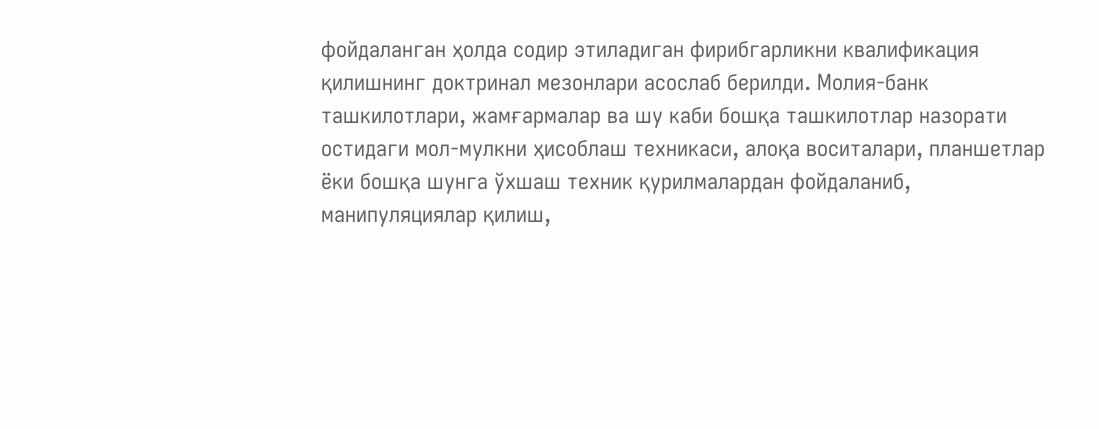фойдаланган ҳолда содир этиладиган фирибгарликни квалификация қилишнинг доктринал мезонлари асослаб берилди. Молия-банк ташкилотлари, жамғармалар ва шу каби бошқа ташкилотлар назорати остидаги мол-мулкни ҳисоблаш техникаси, алоқа воситалари, планшетлар ёки бошқа шунга ўхшаш техник қурилмалардан фойдаланиб, манипуляциялар қилиш,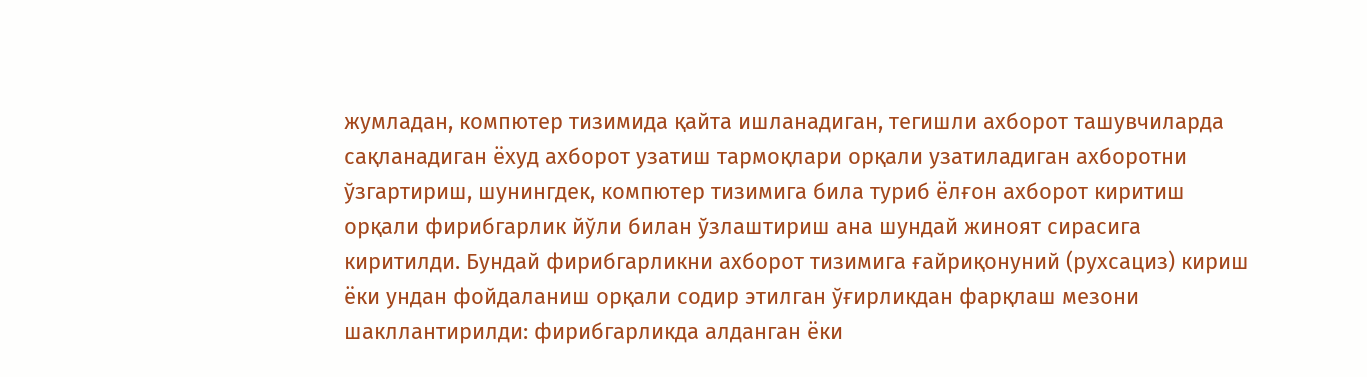жумладан, компютер тизимида қайта ишланадиган, тегишли ахборот ташувчиларда сақланадиган ёхуд ахборот узатиш тармоқлари орқали узатиладиган ахборотни ўзгартириш, шунингдек, компютер тизимига била туриб ёлғон ахборот киритиш орқали фирибгарлик йўли билан ўзлаштириш ана шундай жиноят сирасига киритилди. Бундай фирибгарликни ахборот тизимига ғайриқонуний (рухсациз) кириш ёки ундан фойдаланиш орқали содир этилган ўғирликдан фарқлаш мезони шакллантирилди: фирибгарликда алданган ёки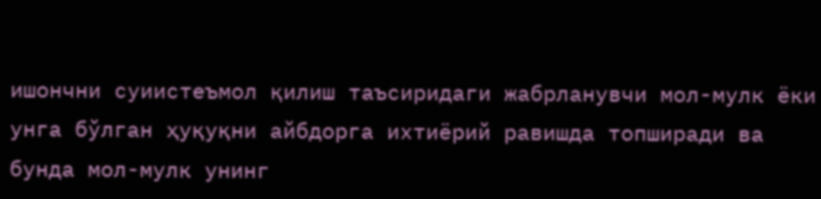ишончни суиистеъмол қилиш таъсиридаги жабрланувчи мол-мулк ёки унга бўлган ҳуқуқни айбдорга ихтиёрий равишда топширади ва бунда мол-мулк унинг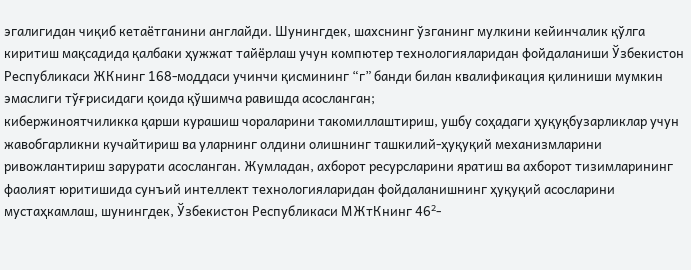эгалигидан чиқиб кетаётганини англайди. Шунингдек, шахснинг ўзганинг мулкини кейинчалик қўлга киритиш мақсадида қалбаки ҳужжат тайёрлаш учун компютер технологияларидан фойдаланиши Ўзбекистон Республикаси ЖКнинг 168-моддаси учинчи қисмининг “г” банди билан квалификация қилиниши мумкин эмаслиги тўғрисидаги қоида қўшимча равишда асосланган;
кибержиноятчиликка қарши курашиш чораларини такомиллаштириш, ушбу соҳадаги ҳуқуқбузарликлар учун жавобгарликни кучайтириш ва уларнинг олдини олишнинг ташкилий-ҳуқуқий механизмларини ривожлантириш зарурати асосланган. Жумладан, ахборот ресурсларини яратиш ва ахборот тизимларининг фаолият юритишида сунъий интеллект технологияларидан фойдаланишнинг ҳуқуқий асосларини мустаҳкамлаш, шунингдек, Ўзбекистон Республикаси МЖтКнинг 46²-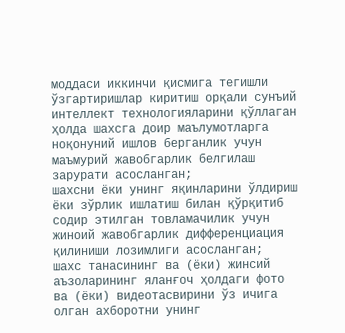моддаси иккинчи қисмига тегишли ўзгартиришлар киритиш орқали сунъий интеллект технологияларини қўллаган ҳолда шахсга доир маълумотларга ноқонуний ишлов берганлик учун маъмурий жавобгарлик белгилаш зарурати асосланган;
шахсни ёки унинг яқинларини ўлдириш ёки зўрлик ишлатиш билан қўрқитиб содир этилган товламачилик учун жиноий жавобгарлик дифференциация қилиниши лозимлиги асосланган;
шахс танасининг ва (ёки) жинсий аъзоларининг яланғоч ҳолдаги фото ва (ёки) видеотасвирини ўз ичига олган ахборотни унинг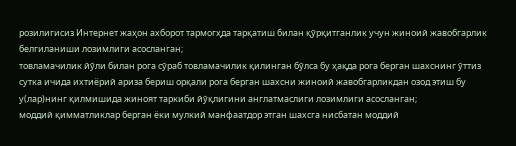розилигисиз Интернет жаҳон ахборот тармогҳда тарқатиш билан қўрқитганлик учун жиноий жавобгарлик белгиланиши лозимлиги асосланган;
товламачилик йўли билан рога сўраб товламачилик қилинган бўлса бу ҳақда рога берган шахснинг ўттиз сутка ичида ихтиёрий ариза бериш орқали рога берган шахсни жиноий жавобгарликдан озод этиш бу у(лар)нинг қилмишида жиноят таркиби йўқлигини англатмаслиги лозимлиги асосланган;
моддий қимматликлар берган ёки мулкий манфаатдор этган шахсга нисбатан моддий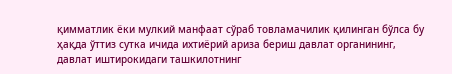қимматлик ёки мулкий манфаат сўраб товламачилик қилинган бўлса бу ҳақда ўттиз сутка ичида ихтиёрий ариза бериш давлат органининг, давлат иштирокидаги ташкилотнинг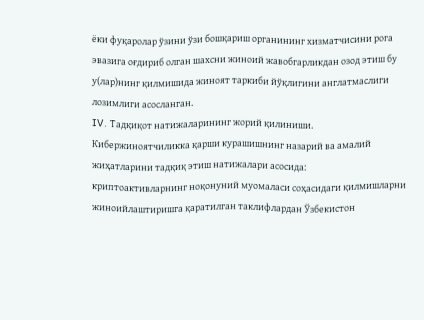ёки фуқаролар ўзини ўзи бошқариш органининг хизматчисини рога эвазига оғдириб олган шахсни жиноий жавобгарликдан озод этиш бу у(лар)нинг қилмишида жиноят таркиби йўқлигини англатмаслиги лозимлиги асосланган.
IV. Тадқиқот натижаларининг жорий қилиниши. Кибержиноятчиликка қарши курашишнинг назарий ва амалий жиҳатларини тадқиқ этиш натижалари асосида:
криптоактивларнинг ноқонуний муомаласи соҳасидаги қилмишларни жиноийлаштиришга қаратилган таклифлардан Ўзбекистон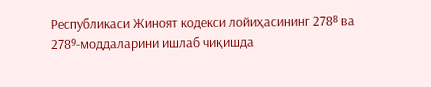Республикаси Жиноят кодекси лойиҳасининг 278⁸ ва
278⁹-моддаларини ишлаб чиқишда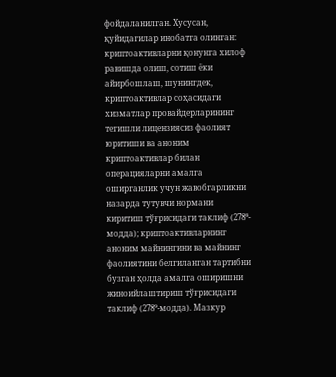фойдаланилган. Хусусан, қуйидагилар инобатга олинган: криптоактивларни қонунга хилоф равишда олиш, сотиш ёки айирбошлаш, шунингдек, криптоактивлар соҳасидаги хизматлар провайдерларининг тегишли лицензиясиз фаолият юритиши ва аноним криптоактивлар билан операцияларни амалга оширганлик учун жавобгарликни назарда тутувчи нормани киритиш тўғрисидаги таклиф (278⁸-модда); криптоактивларнинг аноним майнингини ва майнинг фаолиятини белгиланган тартибни бузган ҳолда амалга оширишни жиноийлаштириш тўғрисидаги таклиф (278⁹-модда). Мазкур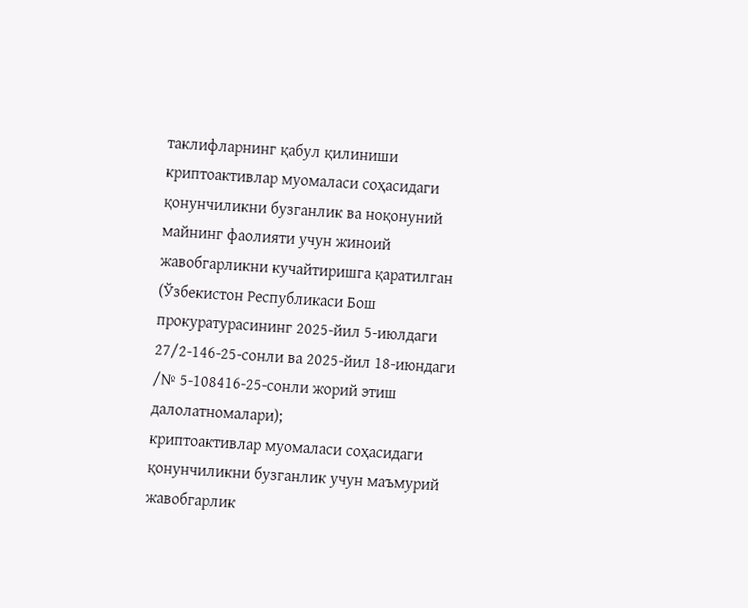таклифларнинг қабул қилиниши криптоактивлар муомаласи соҳасидаги қонунчиликни бузганлик ва ноқонуний майнинг фаолияти учун жиноий жавобгарликни кучайтиришга қаратилган (Ўзбекистон Республикаси Бош прокуратурасининг 2025-йил 5-июлдаги 27/2-146-25-сонли ва 2025-йил 18-июндаги /№ 5-108416-25-сонли жорий этиш далолатномалари);
криптоактивлар муомаласи соҳасидаги қонунчиликни бузганлик учун маъмурий жавобгарлик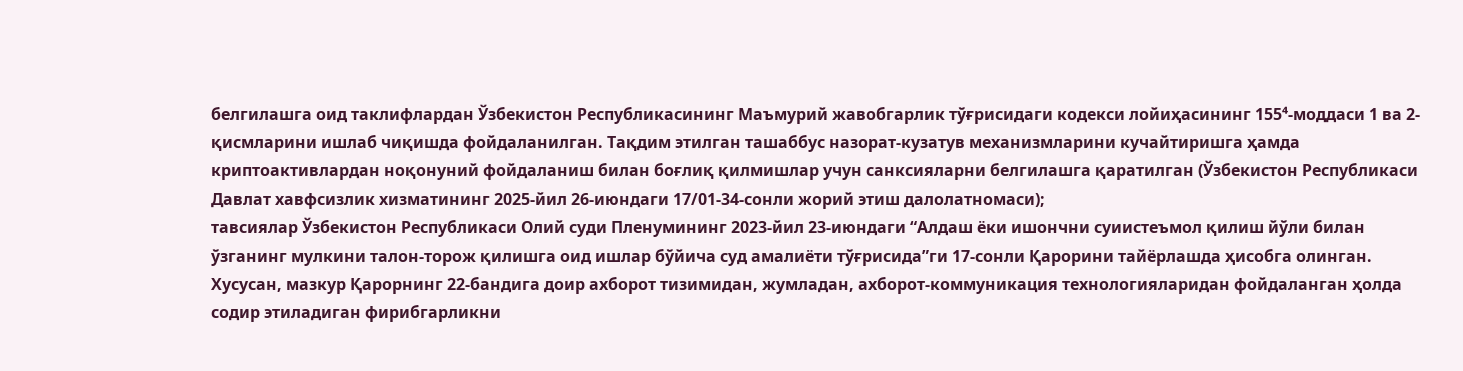белгилашга оид таклифлардан Ўзбекистон Республикасининг Маъмурий жавобгарлик тўғрисидаги кодекси лойиҳасининг 155⁴-моддаси 1 ва 2-қисмларини ишлаб чиқишда фойдаланилган. Тақдим этилган ташаббус назорат-кузатув механизмларини кучайтиришга ҳамда криптоактивлардан ноқонуний фойдаланиш билан боғлиқ қилмишлар учун санксияларни белгилашга қаратилган (Ўзбекистон Республикаси Давлат хавфсизлик хизматининг 2025-йил 26-июндаги 17/01-34-сонли жорий этиш далолатномаси);
тавсиялар Ўзбекистон Республикаси Олий суди Пленумининг 2023-йил 23-июндаги “Алдаш ёки ишончни суиистеъмол қилиш йўли билан ўзганинг мулкини талон-торож қилишга оид ишлар бўйича суд амалиёти тўғрисида”ги 17-сонли Қарорини тайёрлашда ҳисобга олинган. Хусусан, мазкур Қарорнинг 22-бандига доир ахборот тизимидан, жумладан, ахборот-коммуникация технологияларидан фойдаланган ҳолда содир этиладиган фирибгарликни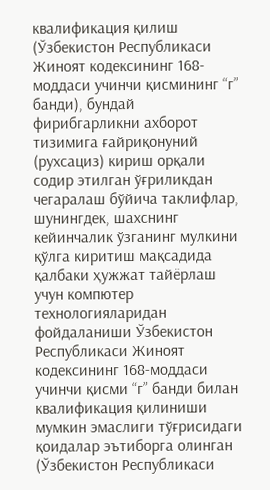квалификация қилиш (Ўзбекистон Республикаси Жиноят кодексининг 168-моддаси учинчи қисмининг “г” банди), бундай фирибгарликни ахборот тизимига ғайриқонуний (рухсациз) кириш орқали содир этилган ўғриликдан чегаралаш бўйича таклифлар, шунингдек, шахснинг кейинчалик ўзганинг мулкини қўлга киритиш мақсадида қалбаки ҳужжат тайёрлаш учун компютер технологияларидан фойдаланиши Ўзбекистон Республикаси Жиноят кодексининг 168-моддаси учинчи қисми “г” банди билан квалификация қилиниши мумкин эмаслиги тўғрисидаги қоидалар эътиборга олинган (Ўзбекистон Республикаси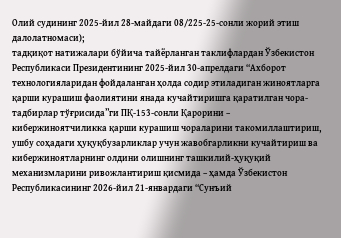Олий судининг 2025-йил 28-майдаги 08/225-25-сонли жорий этиш далолатномаси);
тадқиқот натижалари бўйича тайёрланган таклифлардан Ўзбекистон Республикаси Президентининг 2025-йил 30-апрелдаги “Ахборот технологияларидан фойдаланган ҳолда содир этиладиган жиноятларга қарши курашиш фаолиятини янада кучайтиришга қаратилган чора-тадбирлар тўғрисида”ги ПҚ-153-сонли Қарорини – кибержиноятчиликка қарши курашиш чораларини такомиллаштириш, ушбу соҳадаги ҳуқуқбузарликлар учун жавобгарликни кучайтириш ва кибержиноятларнинг олдини олишнинг ташкилий-ҳуқуқий механизмларини ривожлантириш қисмида – ҳамда Ўзбекистон Республикасининг 2026-йил 21-январдаги “Сунъий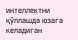интеллектни қўллашда юзага келадиган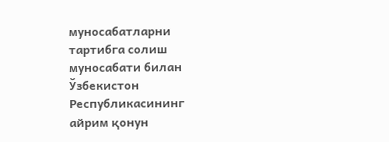муносабатларни тартибга солиш муносабати билан Ўзбекистон Республикасининг айрим қонун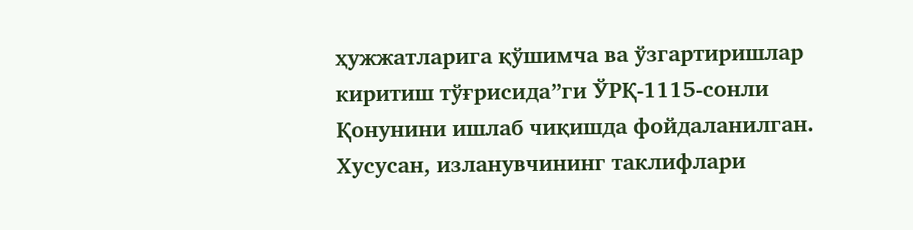ҳужжатларига қўшимча ва ўзгартиришлар киритиш тўғрисида”ги ЎРҚ-1115-сонли Қонунини ишлаб чиқишда фойдаланилган. Хусусан, изланувчининг таклифлари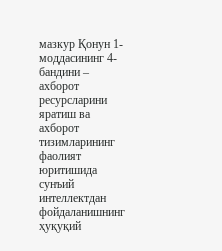мазкур Қонун 1-моддасининг 4-бандини – ахборот ресурсларини яратиш ва ахборот тизимларининг фаолият юритишида сунъий интеллектдан фойдаланишнинг ҳуқуқий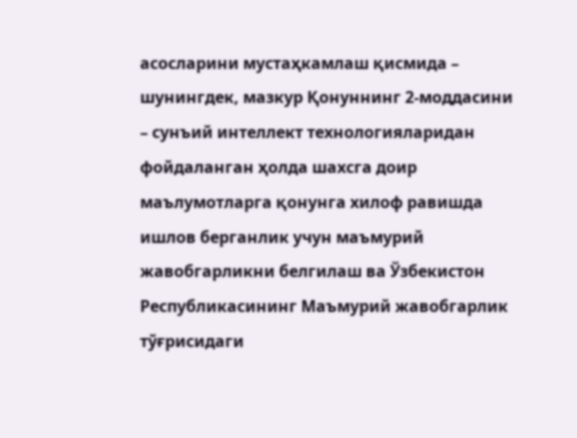асосларини мустаҳкамлаш қисмида – шунингдек, мазкур Қонуннинг 2-моддасини – сунъий интеллект технологияларидан фойдаланган ҳолда шахсга доир маълумотларга қонунга хилоф равишда ишлов берганлик учун маъмурий жавобгарликни белгилаш ва Ўзбекистон Республикасининг Маъмурий жавобгарлик тўғрисидаги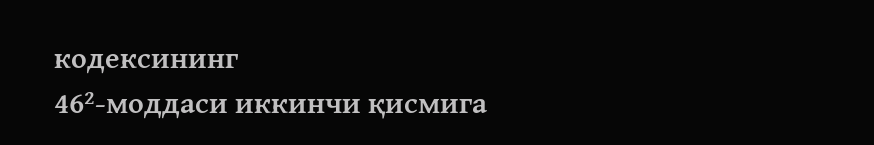кодексининг
46²-моддаси иккинчи қисмига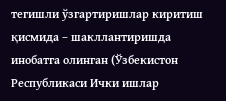тегишли ўзгартиришлар киритиш қисмида – шакллантиришда инобатга олинган (Ўзбекистон Республикаси Ички ишлар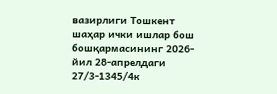вазирлиги Тошкент шаҳар ички ишлар бош бошқармасининг 2026-йил 28-апрелдаги 27/3-1345/4к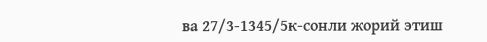ва 27/3-1345/5к-сонли жорий этиш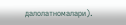далолатномалари).